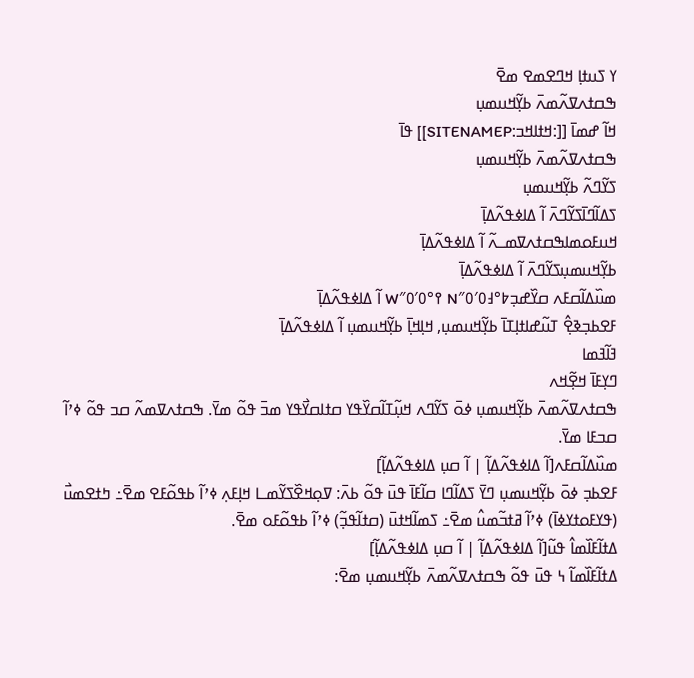ߌ ߖߎߙߊ߲ ߞߣߐߘߐ ߘߐ߫
ߒߛߙߍߜߍ߬ߘߍ߫ ߕߌ߲߬ߞߎߘߎ߲
ߞߊ߬ ߝߘߊ߫ [[:ߞߙߊߞߏ:SITENAMEP]] ߟߊ߫
ߒߛߙߍߜߍ߬ߘߍ߫ ߕߌ߲߬ߞߎߘߎ߲
ߖߌ߬ߣߍ߬ ߕߌ߲߬ߞߎߘߎ߲
ߖߡߊ߬ߣߊ߫ߖߌ߬ߣߍ߫ ߊ߬ ߡߊߦߟߍ߬ߡߊ߲߫
ߞߎߓߋߘߊߒߛߙߍߜߘߺߍ߬ ߊ߬ ߡߊߦߟߍ߬ߡߊ߲߫
ߕߌ߲߬ߞߎߘߎ߲ߖߌ߬ߣߍ߫ ߊ߬ ߡߊߦߟߍ߬ߡߊ߲߫
ߘߎ߰ߡߊ߬ߛߓߍ ߛߌ߰ߝߏ߲߈°߃߀′߀″N ߉°߀′߀″W ߊ߬ ߡߊߦߟߍ߬ߡߊ߲߫
ߓߐߕߏ߲ߢߐ߲߮ ߠߎ߬ߝߊߙߊ߲ߠߊ߫ ߕߌ߲߬ߞߎߘߎ߲, ߞߊ߲ߞߊ߲߫ ߕߌ߲߬ߞߎߘߎ߲ ߊ߬ ߡߊߦߟߍ߬ߡߊ߲߫
ߔߊ߬ߔߘߊ
ߣߌ߲ߓߊ߫ ߞߐ߲߬ߞߍ
ߒߛߙߍߜߍ߬ߘߍ߫ ߕߌ߲߬ߞߎߘߎ߲ ߦߋ߫ ߖߌ߬ߣߍ ߞߎ߲߬ߠߊ߬ߛߌ߰ߟߌ ߛߙߊߛߌ߯ߟߌ ߘߏ߫ ߟߋ߬ ߘߌ߫. ߒߛߙߍߜߘߍ߬ ߛߏ ߟߋ߬ ߦߴߊ߬ ߛߏߓߊ ߘߌ߫.
ߘߎ߰ߡߊ߬ߛߓߍ[ߊ߬ ߡߊߦߟߍ߬ߡߊ߲߬ | ߊ߬ ߛߎ߲ ߡߊߦߟߍ߬ߡߊ߲߬]
ߓߐߕߏ߲ ߦߋ߫ ߕߌ߲߬ߞߎߘߎ߲ ߣߌ߫ ߖߡߊ߬ߣߊ ߛߊ߬ߓߊ߫ ߟߎ߫ ߟߋ߬ ߕߍ߫: ߜߋ߲ߞߐ߰ߖߌ߬ߘߺߊ ߞߊ߲ߓߍ߲ ߦߴߊ߬ ߕߟߋ߬ߓߐ ߘߐ߫߸ ߤߙߐߘߎ߯ (ߟߌߓߋߙߌߦߊ߫) ߦߴߊ߬ ߥߙߏ߬ߘߎ߮ ߘߐ߫߸ ߖߘߊ߬ߞߙߎ߫ (ߛߙߊ߬ߟߏ߲߬) ߦߴߊ߬ ߕߟߋ߬ߓߋ ߘߐ߫.
ߡߙߊ߬ߓߊ߰ߘߊ߮ ߟߎ߬[ߊ߬ ߡߊߦߟߍ߬ߡߊ߲߬ | ߊ߬ ߛߎ߲ ߡߊߦߟߍ߬ߡߊ߲߬]
ߡߙߊ߬ߓߊ߰ߘߊ߬ ߆ ߟߎ߫ ߟߋ߬ ߒߛߙߍߜߍ߬ߘߍ߫ ߕߌ߲߬ߞߎߘߎ߲ ߘߐ߫: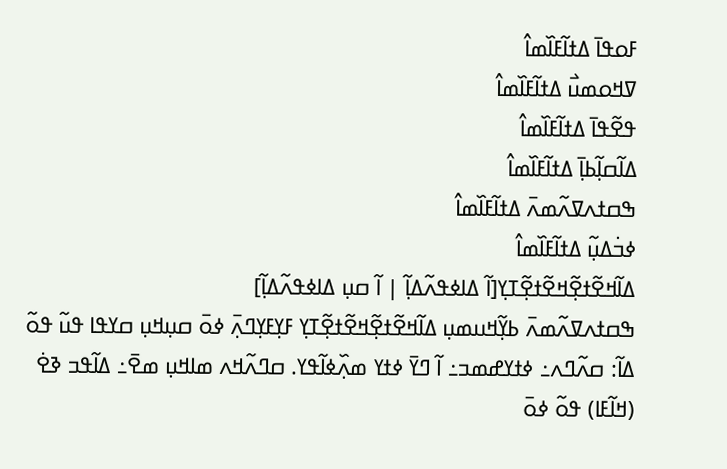ߓߋߟߊ߫ ߡߙߊ߬ߓߊ߰ߘߊ߮
ߜߞߋߘߎ߯ ߡߙߊ߬ߓߊ߰ߘߊ߮
ߟߐ߬ߟߊ߫ ߡߙߊ߬ߓߊ߰ߘߊ߮
ߡߊ߬ߛߊ߲߬ߕߊ߲߫ ߡߙߊ߬ߓߊ߰ߘߊ߮
ߒߛߙߍߜߍ߬ߘߍ߫ ߡߙߊ߬ߓߊ߰ߘߊ߮
ߦߏ߭ߡߎ߲߬ ߡߙߊ߬ߓߊ߰ߘߊ߮
ߡߊ߬ߞߐ߬ߙߐ߲߬ߞߐ߬ߙߐ߲߬ߠߌ߲[ߊ߬ ߡߊߦߟߍ߬ߡߊ߲߬ | ߊ߬ ߛߎ߲ ߡߊߦߟߍ߬ߡߊ߲߬]
ߒߛߙߍߜߍ߬ߘߍ߫ ߕߌ߲߬ߞߎߘߎ߲ ߡߊ߬ߞߐ߬ߙߐ߲߬ߞߐ߬ߙߐ߲߬ߠߌ߲ ߓߌ߲ߓߌ߲ߣߍ߲߫ ߦߋ߫ ߛߎ߲ߞߎ߲ ߛߌߟߊ ߟߎ߬ ߟߋ߬ ߡߊ߬: ߛߍ߬ߣߍ߸ ߦߙߌߝߘߏ߸ ߊ߬ ߣߌ߫ ߦߙߌ ߘߍ߲߰ߦߊ߬ߟߌ. ߛߣߍ߬ߞߍ ߘߊߞߎ߲ ߘߐ߫߸ ߡߊ߬ߟߏ ߢߐ߭ (ߞߊ߬ߓߊ) ߟߋ߬ ߦߋ߫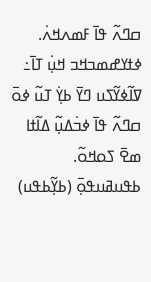ߛߣߍ߬ ߟߊ߫ ߓߘߍߞߍ߭. ߦߙߌߝߘߏߞߏ ߞߎ߲߭ ߠߊ߫߸ ߜߊ߬ߦߌ߬ߖߎ ߣߌ߫ ߕߌ߲߭ ߠߎ߬ ߦߋ߫ ߛߣߍ߬ ߟߊ߫ ߦߏ߭ߡߎ߲߬ ߡߊ߬ߙߊ ߘߐ߫ ߖߋߞߋ߬. ߕߟߎߥߎߟߋ߲߫ (ߕߌ߲߬ߕߟߎ)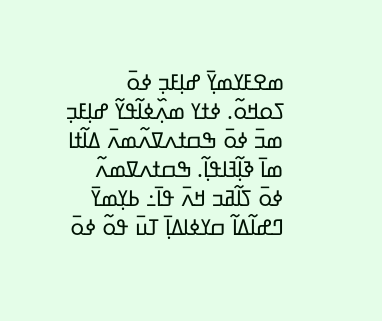ߘߐߓߌߘߌ߲߫ ߝߊ߲ߓߏ߲ ߦߋ߫ ߖߋߞߋ߬. ߦߙߌ ߘߍ߲߰ߦߊ߬ߟߌ߬ ߝߊ߲ߓߏ߲ ߘߏ߫ ߦߋ߫ ߒߛߙߍߜߍ߬ߘߍ߫ ߡߊ߬ߙߊ ߘߊ߫ ߢߊ߲߬ߔߊߟߊ߲߬. ߒߛߙߍߜߘߍ߬ ߦߋ߫ ߖߊ߬ߥߏ ߞߍ߫ ߟߊ߫߸ ߕߌ߲ߘߌ߫ ߣߝߊ߬ߡߊ߬ ߛߌߦߊߡߊ߲߫ ߠߎ߫ ߟߋ߬ ߦߋ߫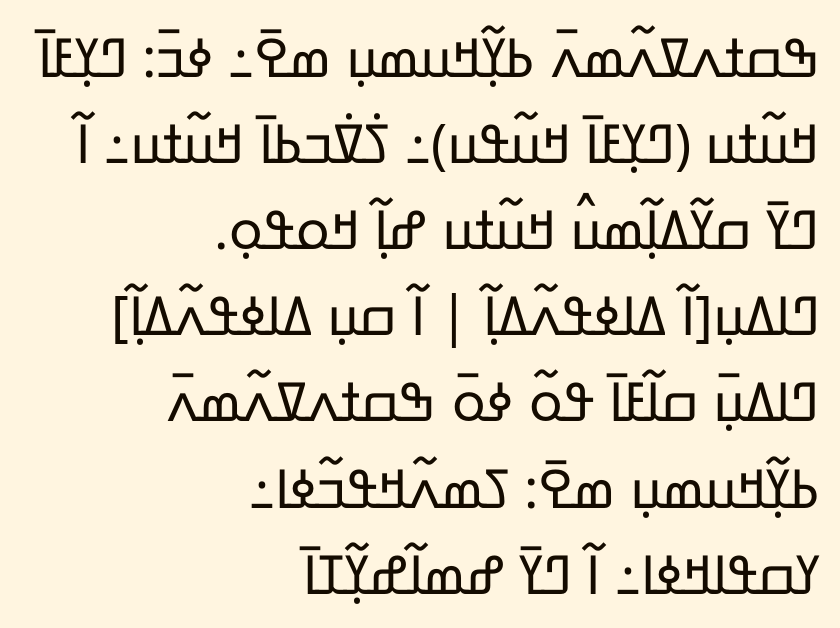ߒߛߙߍߜߍ߬ߘߍ߫ ߕߌ߲߬ߞߎߘߎ߲ ߘߐ߫߸ ߦߏ߫: ߣߌ߲ߓߊ߫ ߞߎ߬ߙߎ (ߣߌ߲ߓߊ߫ ߞߎ߬ߟߎ)߸ ߖ߭ߜ߭ߏߕߊ߫ ߞߎ߬ߙߎ߸ ߊ߬ ߣߌ߫ ߛߌ߬ߡߊ߲߬ߘߎ߮ ߞߎ߬ߙߎ ߝߊ߲߬ ߞߋߟߋ߲.
ߣߊߡߎ߲[ߊ߬ ߡߊߦߟߍ߬ߡߊ߲߬ | ߊ߬ ߛߎ߲ ߡߊߦߟߍ߬ߡߊ߲߬]
ߣߊߡߎ߲߫ ߛߊ߬ߓߊ߫ ߟߋ߬ ߦߋ߫ ߒߛߙߍߜߍ߬ߘߍ߫ ߕߌ߲߬ߞߎߘߎ߲ ߘߐ߫: ߖߘߍ߬ߞߟߏ߬ߦߊ߸ ߌߛߟߊߞߦߊ߸ ߊ߬ ߣߌ߫ ߝߘߊ߬ߝߌ߲߬ߠߊ߫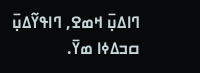ߣߊߡߎ߲߫ ߞߘߐ, ߣߊߟߌ߬ߡߎ߲߫ ߛߏߡߦߊ ߘߌ߫.